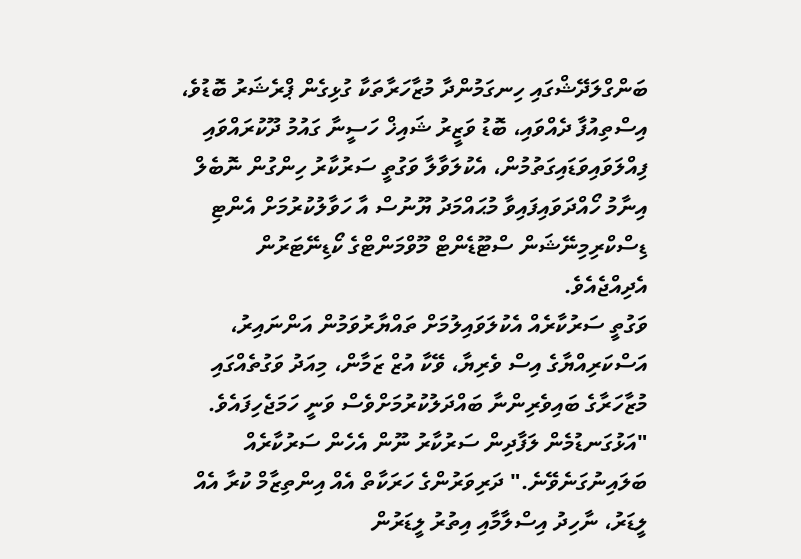ބަންގްލަދޭޝްގައި ހިނގަމުންދާ މުޒާހަރާތަކާ ގުޅިގެން ޕްރެޝަރު ބޮޑުވެ، އިސްތިއުފާ ދެއްވައި، ބޮޑު ވަޒީރު ޝައިޚް ހަސީނާ ގައުމު ދޫކުރައްވައި ފިއްލަވައިވަޑައިގަތުމުން، އެކުލަވާލާ ވަގުތީ ސަރުކާރު ހިންގުން ނޮބެލް އިނާމު ހޯއްދަވައިފައިވާ މުޙައްމަދު ޔޫނުސް އާ ހަވާލުކުރުމަށް އެންޓި ޑިސްކްރިމިނޭޝަން ސްޓޫޑެންޓް މޫވްމަންޓްގެ ކޯޑިނޭޓަރުން އެދިއްޖެއެވެ.
ވަގުތީ ސަރުކާރެއް އެކުލަވައިލުމަށް ތައްޔާރުވަމުން އަންނައިރު، އަސްކަރިއްޔާގެ އިސް ވެރިޔާ، ވޭކާ އުޒް ޒަމާން، މިއަދު ވަގުތެއްގައި މުޒާހަރާގެ ބައިވެރިންނާ ބައްދަލުކުރުމަށްވެސް ވަނީ ހަމަޖެހިފައެވެ.
"އަޅުގަނޑުމެން ލަފާދިން ސަރުކާރު ނޫން އެހެން ސަރުކާރެއް ބަލައިނުގަނެވޭނެ." ދަރިވަރުންގެ ހަރަކާތް އެއް އިންތިޒާމް ކުރާ އެއް ލީޑަރު، ނާހިދު އިސްލާމާއި އިތުރު ލީޑަރުން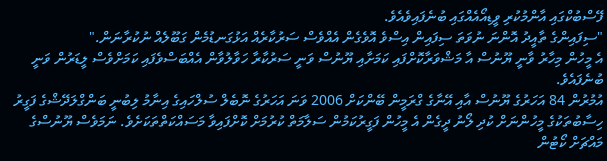ފޭސްބުކްގައި އާންމުކުރި ވީޑިއޯއެއްގައި ބުނެފައިވެއެވެ.
"ސިފައިންގެ ތާއީދު އޮންނަ ނުވަތަ ސިފައިން އިސްވެ އޮވެގެން އެއްވެސް ސަރުކާރެއް އަޅުގަނޑުމެން ގަބޫލެއް ނުކުރާނަން."
އެ މީހުން މިހާރު ވާނީ ޔޫނުސް އާ މަޝްވަރާކޮށްފައި ކަމަށާއި ޔޫނުސް ވަނީ ސަރުކާރާ ހަވާލުވާން އެއްބަސްވެފައި ކަމަށްވެސް ލީޑަރުން ވަނީ ބުނެފައެވެ.
އުމުރުން 84 އަހަރުގެ ޔޫނުސް އާއި އޭނާގެ ގްރަމީން ބޭންކަށް 2006 ވަނަ އަހަރުގެ ނޮބެލް ސުލްހައިގެ އިނާމު ލިބުނީ ބަންގްލަދޭޝްގެ ފަގީރު ހިސާބުތަކުގެ މީހުންނަށް ކުދި ލޯނު ދީގެން އެ މީހުން ފަގީރުކަމުން ސަލާމަތް ކުރުމަށް ކޮށްފައިވާ މަސައްކަތްތަކަށެވެ. ނަމަވެސް ޔޫނުސްގެ މައްޗަށް ކޯޓުން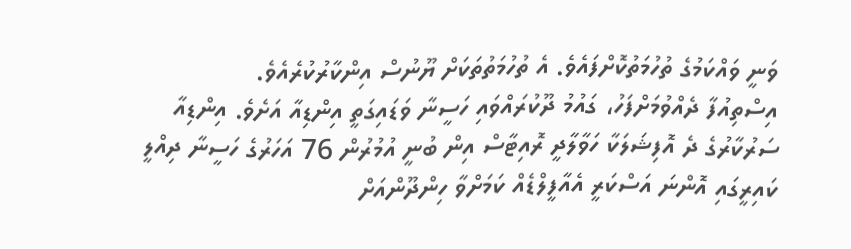ވަނީ ވައްކަމުގެ ތުހުމަތުކޮށްފައެވެ. އެ ތުހުމަތުތަކަށް ޔޫނުސް އިންކާރުކުރެއެވެ.
އިސްތިއުފާ ދެއްވުމަށްފަހު، ގައުމު ދޫކުރައްވައި ހަސީނާ ވަޑައިގަތީ އިންޑިއާ އަށެވެ. އިންޑިއާ ސަރުކާރުގެ ދެ އޮފިޝަލަކާ ހަވާލާދީ ރޮއިޓާސް އިން ބުނީ އުމުރުން 76 އަހަރުގެ ހަސީނާ ދިއްލީ ކައިރީގައި އޮންނަ އަސްކަރީ އެއާފީލްޑެއް ކަމަށްވާ ހިންދޫންއަށް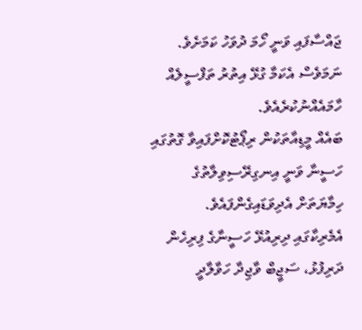ޖައްސާފައި ވަނީ ހޯމަ ދުވަހު ކަމަށެވެ. ނަމަވެސް އެކަމާ ގުޅޭ އިތުރު ތަފްސީލެއް ހާމައެއްނުކުރެއެވެ.
ބައެއް މީޑިއާތަކުން ރިޕޯޓުކޮށްފައިވާ ގޮތުގައި ހަސީނާ ވަނީ އިނގިރޭސިވިލާތުގެ ހިމާޔަތަށް އެދިވަޑައިގެންފައެވެ.
އެމެރިކާގައި ދިރިއުޅޭ ހަސީނާގެ ފިރިހެން ދަރިފުޅު، ސަޖީބް ވާޖިދާ ހަވާލާދީ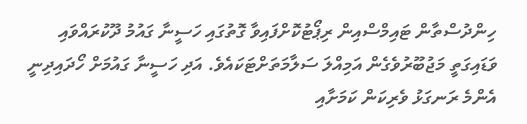ހިންދުސްތާން ޓައިމްސްއިން ރިޕޯޓުކޮށްފައިވާ ގޮތުގައި ހަސީނާ ގައުމު ދޫކުރައްވައި ވަޑައިގަތީ މަޖުބޫރުވެގެން އަމިއްލަ ސަލާމަތަށްޓަކައެވެ. އަދި ހަސީނާ ގައުމަށް ހޯދައިދިނީ އެންމެ ރަނގަޅު ވެރިކަން ކަމަށާއި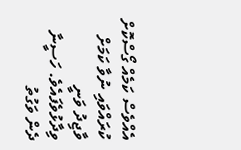އެއްވެސް ކަމެއް ގޯސްކޮށް ކުރައްވައި ނުވާ ކަމަށް ވާޖިދު ވަނީ ވިދާޅުވެފައެވެ. ހަސީނާ ދެން ވަގުތު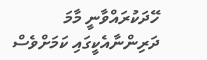ހޭދަކުރައްވާނީ މާމަ ދަރިންނާއެކީގައި ކަމަށްވެސް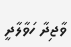ވާޖިދާ ހަވާލާދީ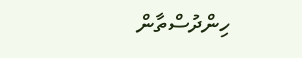ހިންދުސްތާން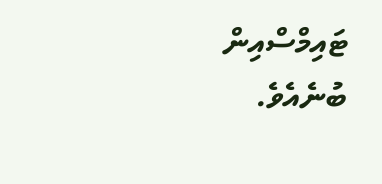ޓައިމްސްއިން ބުނެއެވެ.